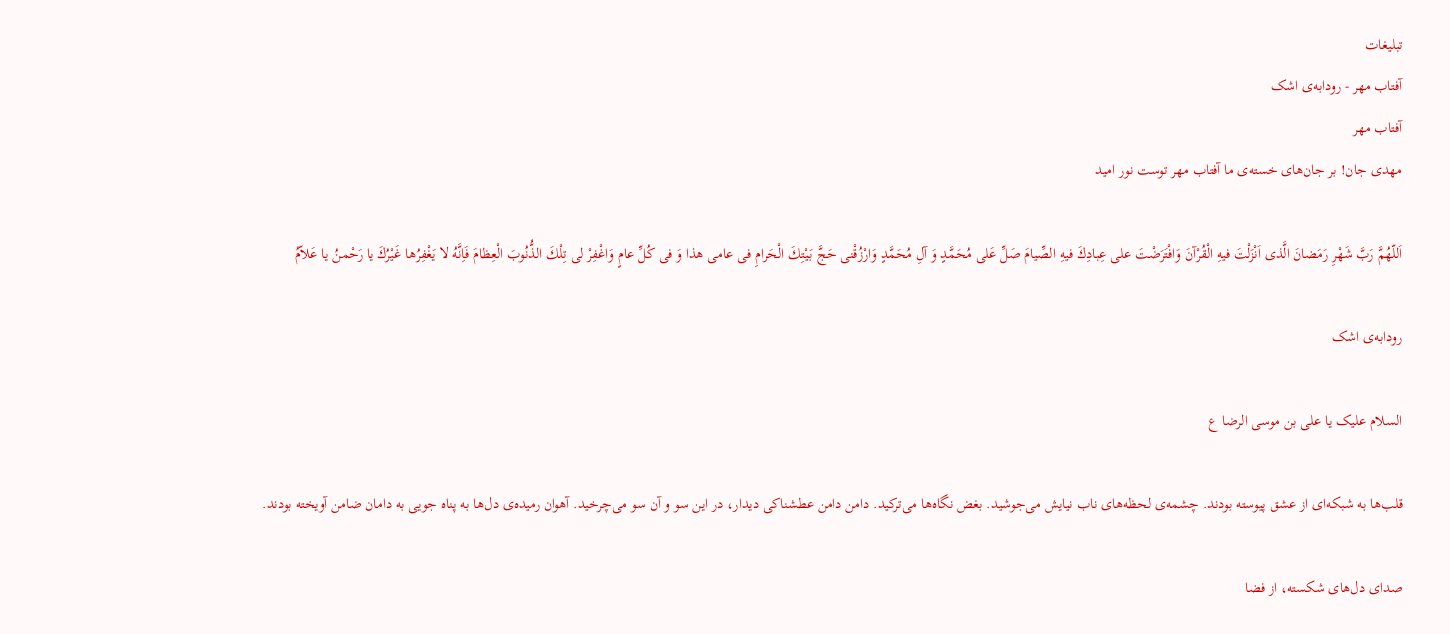تبلیغات
آفتاب مهر - رودابه‌ی اشک
آفتاب مهر
مهدی جان! بر جان‌های خسته‌ی ما آفتاب مهر توست نور امید

اَللّهُمَّ رَبَّ شَهْرِ رَمَضانَ الَّذى اَنْزَلْتَ فیهِ الْقُرْآنَ وَافْتَرَضْتَ على عِبادِكَ فیهِ الصِّیامَ صَلِّ عَلى مُحَمَّدٍ وَ آلِ مُحَمَّدٍ وَارْزُقْنى حَجَّ بَیْتِكَ الْحَرامِ فى عامى هذا وَ فى كُلِّ عامٍ وَاغْفِرْ لى تِلْكَ الذُّنُوبَ الْعِظامَ فَاِنَّهُ لا یَغْفِرُها غَیْرُكَ یا رَحْمنُ یا عَلاّمُ

رودابه‌ی اشک

السلام علیک یا علی بن موسی الرضا ع

قلب‌ها به شبکه‌ای از عشق پیوسته بودند. چشمه‌ی لحظه‌های ناب نیایش می‌جوشید. بغض نگاه‌ها می‌ترکید. دامن دامن عطشناکی دیدار، در این سو و آن سو می‌چرخید. آهوان رمیده‌ی دل‌ها به پناه جویی به دامان ضامن آویخته بودند.

صدای دل‌های شکسته، از فضا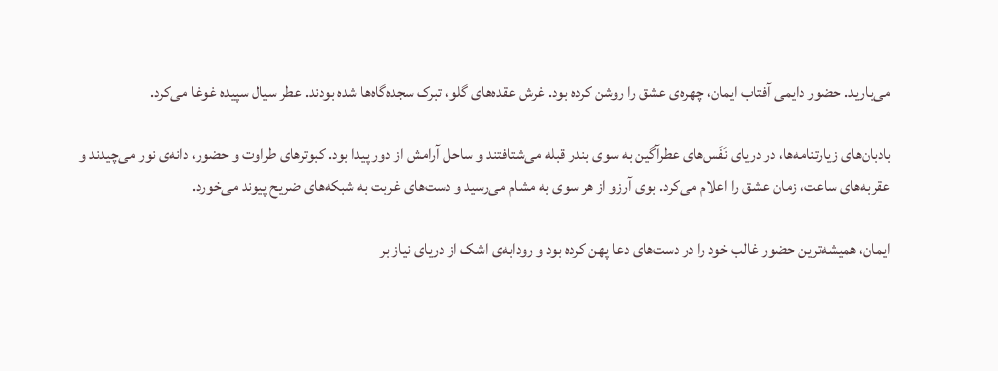می‌بارید. حضور دایمی آفتاب ایمان، چهره‌ی عشق را روشن کرده بود. غرش عقده‌های گلو، تبرک سجده‌گاه‌ها شده بودند. عطر سیال سپیده غوغا می‌کرد.

بادبان‌های زیارتنامه‌ها، در دریای نَفَس‌های عطرآگین به سوی بندر قبله می‌شتافتند و ساحل آرامش از دور پیدا بود. کبوترهای طراوت و حضور، دانه‌ی نور می‌چیدند و عقربه‌های ساعت، زمان عشق را اعلام می‌کرد. بوی آرزو از هر سوی به مشام می‌رسید و دست‌های غربت به شبکه‌های ضریح پیوند می‌خورد.

ایمان، همیشه‌ترین حضور غالب خود را در دست‌های دعا پهن کرده بود و رودابه‌ی اشک از دریای نیاز بر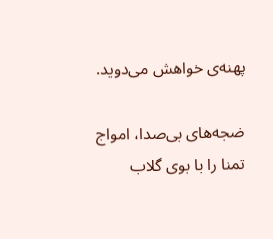پهنه‌ی خواهش می‌دوید.

ضجه‌های بی‌صدا، امواج تمنا را با بوی گلاب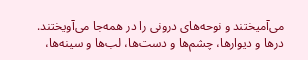می‌آمیختند و نوحه‌های درونی را در همه‌جا می‌آویختند. درها و دیوارها، چشم‌ها و دست‌ها، لب‌ها و سینه‌ها،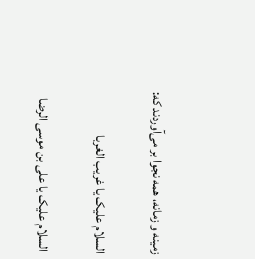زمینه و زمانه، همه نجوا بر می‌آوردند که:

السلام علیک یا غریب الغربا

 السلام علیک یا علی ‌بن ‌موسی‌ الرضا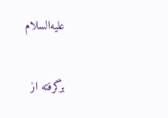علیه‌السلام

برگرفته از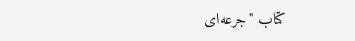کتاب "جرعه‌ای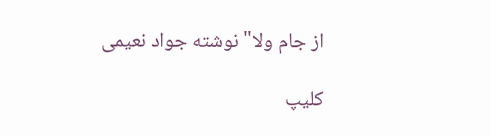از جام ولا" نوشته جواد نعیمی

کلیپ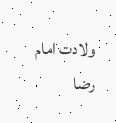ولادت امام رضا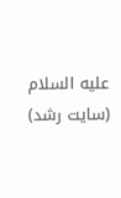علیه السلام (سایت رشد)